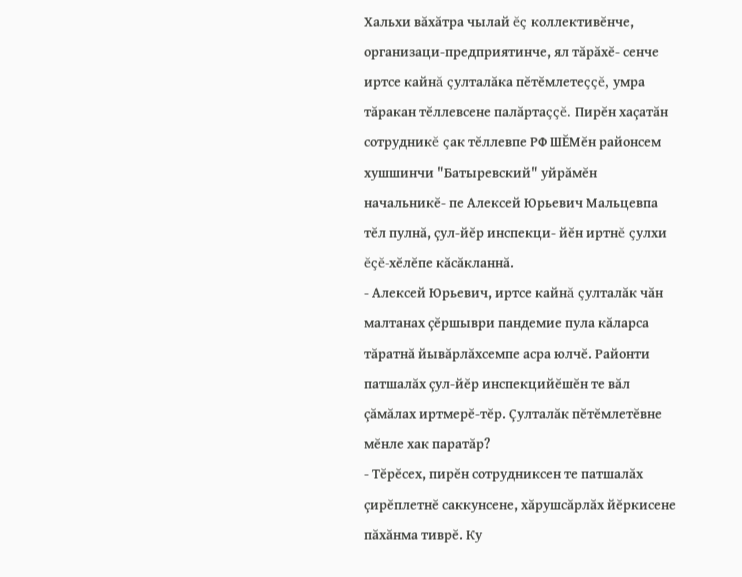Хальхи вăхăтра чылай ĕç коллективĕнче, организаци-предприятинче, ял тăрăхĕ- сенче иртсе кайнă çулталăка пĕтĕмлетеççĕ, умра тăракан тĕллевсене палăртаççĕ. Пирĕн хаçатăн сотрудникĕ çак тĕллевпе РФ ШĔМĕн районсем хушшинчи "Батыревский" уйрăмĕн начальникĕ- пе Алексей Юрьевич Мальцевпа тĕл пулнă, çул-йĕр инспекци- йĕн иртнĕ çулхи ĕçĕ-хĕлĕпе кăсăкланнă.
- Алексей Юрьевич, иртсе кайнă çулталăк чăн малтанах çĕршыври пандемие пула кăларса тăратнă йывăрлăхсемпе асра юлчĕ. Районти патшалăх çул-йĕр инспекцийĕшĕн те вăл çăмăлах иртмерĕ-тĕр. Çулталăк пĕтĕмлетĕвне мĕнле хак паратăр?
- Тĕрĕсех, пирĕн сотрудниксен те патшалăх çирĕплетнĕ саккунсене, хăрушсăрлăх йĕркисене пăхăнма тиврĕ. Ку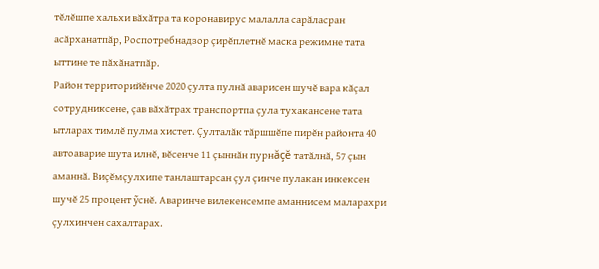тĕлĕшпе хальхи вăхăтра та коронавирус малалла сарăласран асăрханатпăр, Роспотребнадзор çирĕплетнĕ маска режимне тата ыттине те пăхăнатпăр.
Район территорийĕнче 2020 çулта пулнă аварисен шучĕ вара кăçал сотрудниксене, çав вăхăтрах транспортпа çула тухакансене тата ытларах тимлĕ пулма хистет. Çулталăк тăршшĕпе пирĕн районта 40 автоаварие шута илнĕ, вĕсенче 11 çыннăн пурнăçĕ татăлнă, 57 çын аманнă. Виçĕмçулхипе танлаштарсан çул çинче пулакан инкексен шучĕ 25 процент ỹснĕ. Аваринче вилекенсемпе аманнисем маларахри çулхинчен сахалтарах.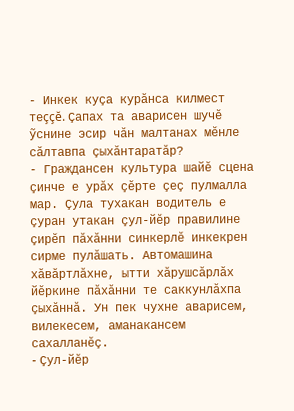- Инкек куçа курăнса килмест теççĕ. Çапах та аварисен шучĕ ỹснине эсир чăн малтанах мĕнле сăлтавпа çыхăнтаратăр?
- Граждансен культура шайĕ сцена çинче е урăх çĕрте çеç пулмалла мар. Çула тухакан водитель е çуран утакан çул-йĕр правилине çирĕп пăхăнни синкерлĕ инкекрен сирме пулăшать. Автомашина хăвăртлăхне, ытти хăрушсăрлăх йĕркине пăхăнни те саккунлăхпа çыхăннă. Ун пек чухне аварисем, вилекесем, аманакансем сахалланĕç.
- Çул-йĕр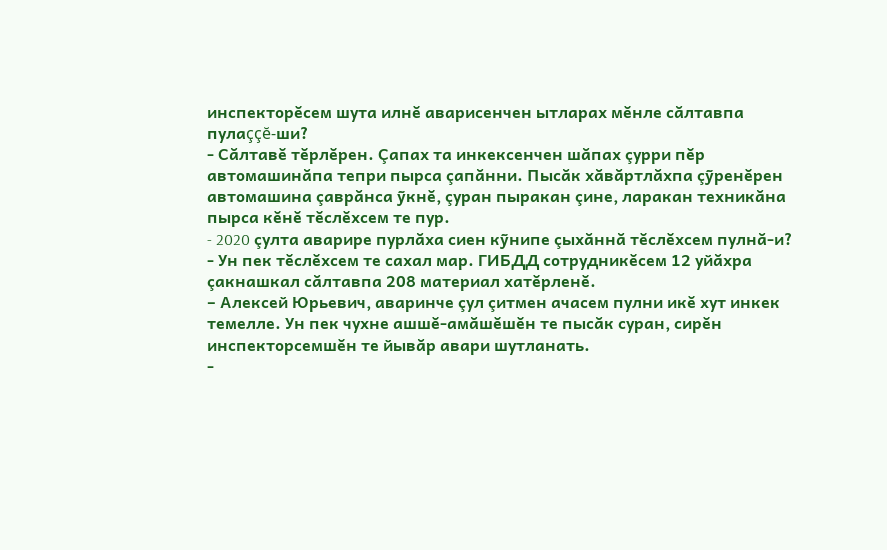инспекторĕсем шута илнĕ аварисенчен ытларах мĕнле сăлтавпа пулаççĕ-ши?
- Сăлтавĕ тĕрлĕрен. Çапах та инкексенчен шăпах çурри пĕр автомашинăпа тепри пырса çапăнни. Пысăк хăвăртлăхпа çỹренĕрен автомашина çаврăнса ỹкнĕ, çуран пыракан çине, ларакан техникăна пырса кĕнĕ тĕслĕхсем те пур.
- 2020 çулта аварире пурлăха сиен кỹнипе çыхăннă тĕслĕхсем пулнă-и?
- Ун пек тĕслĕхсем те сахал мар. ГИБДД сотрудникĕсем 12 уйăхра çакнашкал сăлтавпа 208 материал хатĕрленĕ.
– Алексей Юрьевич, аваринче çул çитмен ачасем пулни икĕ хут инкек темелле. Ун пек чухне ашшĕ-амăшĕшĕн те пысăк суран, сирĕн инспекторсемшĕн те йывăр авари шутланать.
-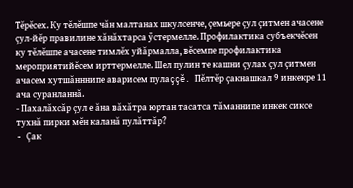Тĕрĕсех. Ку тĕлĕшпе чăн малтанах шкулсенче, çемьере çул çитмен ачасене çул-йĕр правилине хăнăхтарса ỹстермелле. Профилактика субъекчĕсен ку тĕлĕшпе ачасене тимлĕх уйăрмалла, вĕсемпе профилактика мероприятийĕсем ирттермелле. Шел пулин те кашни çулах çул çитмен ачасем хутшăнннипе аварисем пулаççĕ. Пĕлтĕр çакнашкал 9 инкекре 11 ача суранланнă.
- Пахалăхсăр çул е ăна вăхăтра юртан тасатса тăманнипе инкек сиксе тухнă пирки мĕн каланă пулăттăр?
- Çак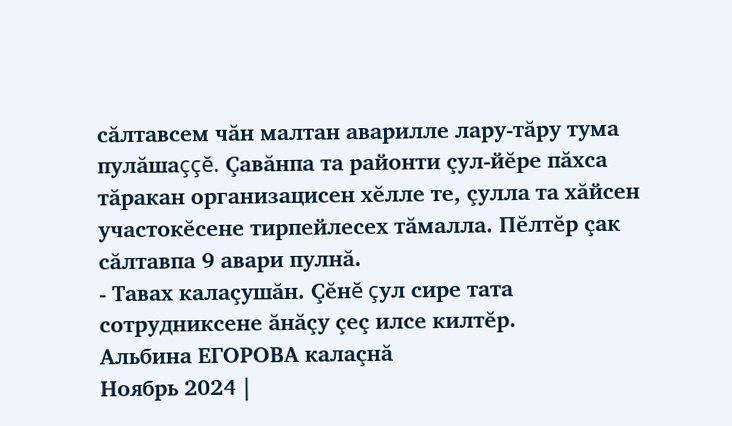сăлтавсем чăн малтан аварилле лару-тăру тума пулăшаççĕ. Çавăнпа та районти çул-йĕре пăхса тăракан организацисен хĕлле те, çулла та хăйсен участокĕсене тирпейлесех тăмалла. Пĕлтĕр çак сăлтавпа 9 авари пулнă.
- Тавах калаçушăн. Çĕнĕ çул сире тата сотрудниксене ăнăçу çеç илсе килтĕр.
Альбина ЕГОРОВА калаçнă
Ноябрь 2024 |